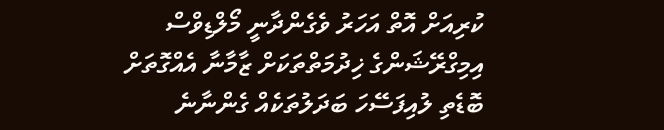ކުރިއަށް އޮތް އަހަރު ވެގެންދާނީ މޯލްޑިވްސް އިމިގްރޭޝަންގެ ޚިދުމަތްތަކަށް ޒާމާނާ އެއްގޮތަށް ބޮޑެތި ލުއިފަސޭހަ ބަދަލުތަކެއް ގެންނާނެ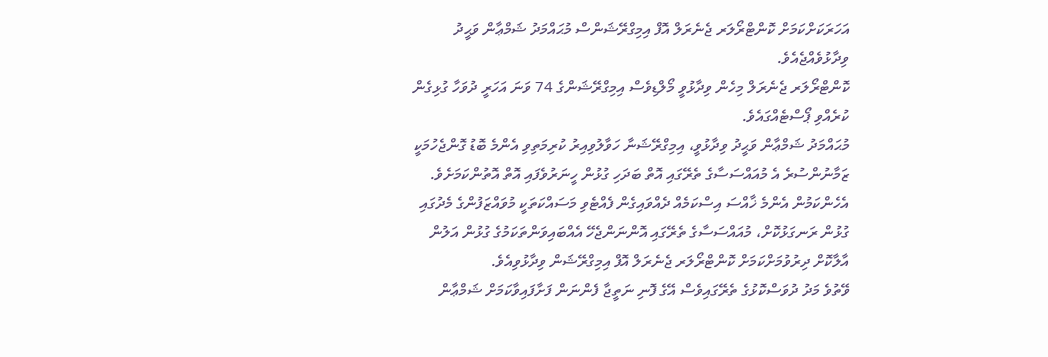އަހަރަކަށްކަމަށް ކޮންޓްރޯލަރ ޖެނެރަލް އޮފް އިމިގްރޭޝަންސް މުޙައްމަދު ޝަމްޢާން ވަޙީދު ވިދާޅުވެއްޖެއެވެ.
ކޮންޓްރޯލަރ ޖެނެރަލް މިހެން ވިދާޅުވީ މޯލްޑިވެސް އިމިގްރޭޝަންގެ 74 ވަނަ އަހަރީ ދުވަހާ ގުޅިގެން ކުރެއްވި ޕޯސްޓެއްގައެވެ.
މުޙައްމަދު ޝަމްޢާން ވަޙީދު ވިދާޅުވީ، އިމިގްރޭޝަނާ ހަވާލުވިއިރު ކުރިމަތިވި އެންމެ ބޮޑު ގޮންޖެހުމަކީ ޒަމާނުންސުރެ އެ މުއައްސަސާގެ ތެރޭގައި އޮތް ބަދަހި ގުޅުން ހީނަރުވެފައި އޮތް އޮތުންކަމަށެވެ. އެހެންކަމުން އެންމެ ޚާއްސަ އިސްކަމެއް ދެއްވައިގެން ފެއްޓެވި މަސައްކަތަކީ މުވައްޒަފުންގެ މެދުގައި ގުޅުން ރަނގަޅުކޮށް، މުއައްސަސާގެ ތެރޭގައި އޮންނަންޖެހޭ އެއްބައިވަންތަކަމުގެ ގުޅުން އަލުން އާލާކޮށް ދިރުވުމަށްކަމަށް ކޮންޓްރޯލަރ ޖެނެރަލް އޮފް އިމިގްރޭޝަން ވިދާޅުވިއެވެ.
ވޭތުވެ މަދު ދުވަސްކޮޅުގެ ތެރޭގައިވެސް އޭގެ ފޮނި ނަތީޖާ ފެންނަން ފަށާފައިވާކަމަށް ޝަމްޢާން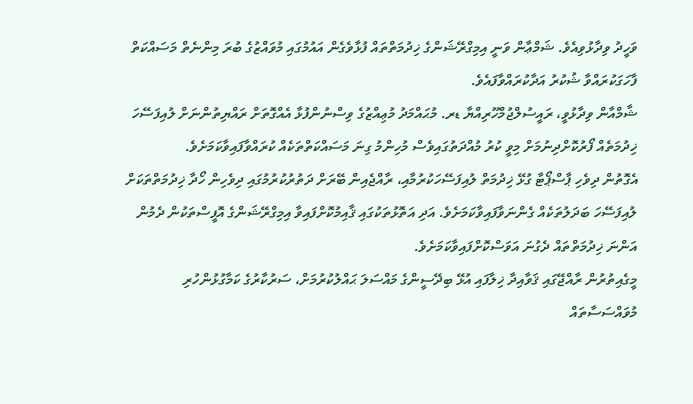ވަހީދު ވިދާޅުވިއެވެ. ޝަމްޢާން ވަނީ އިމިގްރޭޝަންގެ ޚިދުމަތްތައް ފުޅާވެގެން އައުމުގައި މުވައްޒުގެ ބުރަ މިންނެތް މަސައްކަތް ފާހަގަކުރައްވާ ޝުކުރު އަދާކުރައްވާފައެވެ.
ޝާމްއާން ވިދާޅުވީ، ރައީސުލްޖުމްހޫރިއްޔާ ޑރ. މުޙައްމަދު މުޢިއްޒުގެ ވިސްނުންފުޅާ އެއްގޮތަށް ރައްޔިތުންނަށް ލުއިފަސޭހަ ޚިދުމަތެއް ފޯރުކޮށްދިނުމަށް މިވީ ކުރު މުއްދަތުގައިވެސް މުހިންމު ގިނަ މަސައްކަތްތަކެއް ކުރައްވާފައިވާކަމަށެވެ.
އެގޮތުން ދިވެހި ޕާސްޕޯޓާ ގުޅޭ ޚިދުމަތް ލުއިފަސޭހަކުރުމާއި، ރާއްޖެއިން ބޭރަށް ދަތުރުކުރުމުގައި ދިވެހިން ހޯދާ ޚިދުމަތްތަކަށް ލުއިފަސޭހަ ބަދަލުތަކެއް ގެންނަވާފައިވާކަމަށެވެ. އަދި އަތޮޅުތަކުގައި ޤާއިމުކޮށްފައިވާ އިމިގްރޭޝަންގެ އޮފީސްތަކުން ދެމުން އަންނަ ޚިދުމަތްތައް ދެގުނަ އަވަސްކޮށްފައިވާކަމަށެވެ.
މީގެއިތުރުން ރާއްޖޭގައި ޤަވާއިދާ ޚިލާފައި އުޅޭ ބިދޭސީންގެ މައްސަލަ ޙައްލުކުރުމަށް، ސަރުކާރުގެ ކަމާގުޅުންހުރި މުވައްސަސާތައް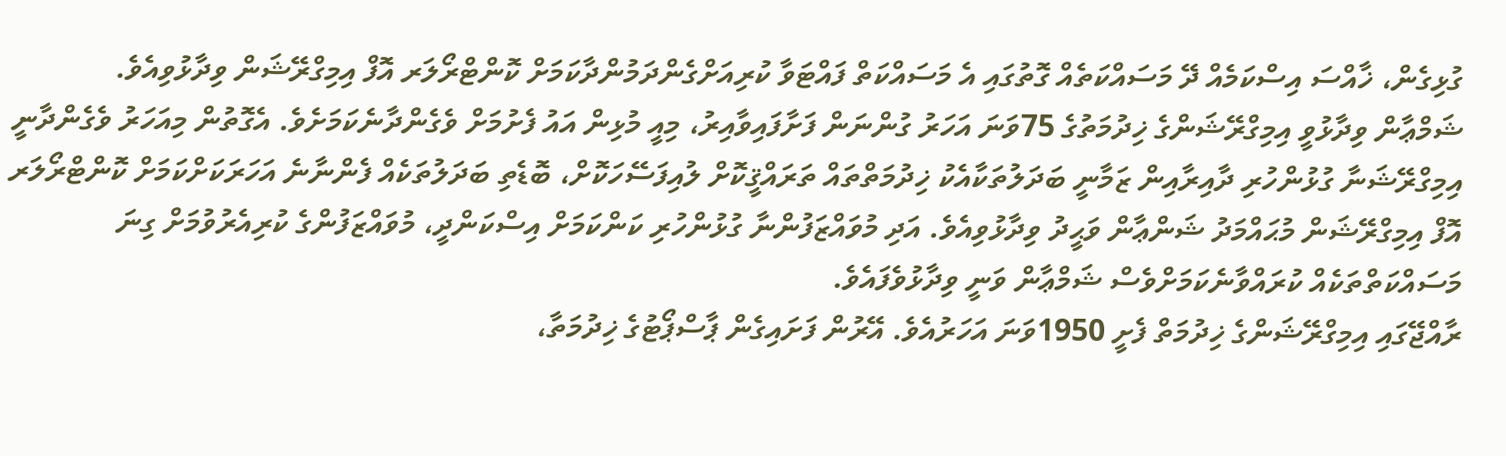ގުޅިގެން، ޚާއްސަ އިސްކަމެއް ދޭ މަސައްކަތެއް ގޮތުގައި އެ މަސައްކަތް ފައްޓަވާ ކުރިއަށްގެންދަމުންދާކަމަށް ކޮންޓްރޯލަރ އޮފް އިމިގްރޭޝަން ވިދާޅުވިއެވެ.
ޝަމްޢާން ވިދާޅުވީ އިމިގްރޭޝަންގެ ޚިދުމަތުގެ 75ވަނަ އަހަރު ގުންނަން ފަށާފައިވާއިރު، މިއީ މުޅިން އައު ފެށުމަށް ވެގެންދާނެކަމަށެވެ. އެގޮތުން މިއަހަރު ވެގެންދާނީ އިމިގްރޭޝަނާ ގުޅުންހުރި ދާއިރާއިން ޒަމާނީ ބަދަލުތަކާއެކު ޚިދުމަތްތައް ތަރައްޤީކޮށް ލުއިފަސޭހަކޮށް، ބޮޑެތި ބަދަލުތަކެއް ފެންނާނެ އަހަރަކަށްކަމަށް ކޮންޓްރޯލަރ އޮފް އިމިގްރޭޝަން މުޙައްމަދު ޝަންޢާން ވަޙީދު ވިދާޅުވިއެވެ. އަދި މުވައްޒަފުންނާ ގުޅުންހުރި ކަންކަމަށް އިސްކަންދީ، މުވައްޒަފުންގެ ކުރިއެރުވުމަށް ގިނަ މަސައްކަތްތަކެއް ކުރައްވާނެކަމަށްވެސް ޝަމްޢާން ވަނީ ވިދާޅުވެފައެވެ.
ރާއްޖޭގައި އިމިގްރޭޝަންގެ ޚިދުމަތް ފެށީ 1950ވަނަ އަހަރުއެވެ. އޭރުން ފަށައިގެން ޕާސްޕޯޓުގެ ޚިދުމަތާ،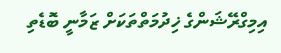އިމިގްރޭޝަންގެ ޚިދުމަތްތަކަށް ޒަމާނީ ބޮޑެތި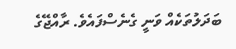ބަދަލުތަކެއް ވަނީ ގެނެސްފައެވެ. ރާއްޖޭގެ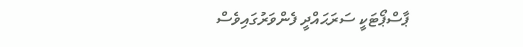ޕާސްޕޯޓަކީ ސަރަޙައްދީ ފެންވަރުގައިވެސް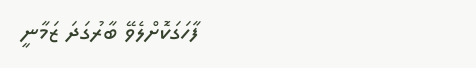ފާހަގަކޮށްލެވޭ ބާރުގަދަ ޒަމާނީ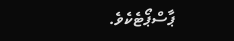ޕާސްޕޯޓެކެވެ.